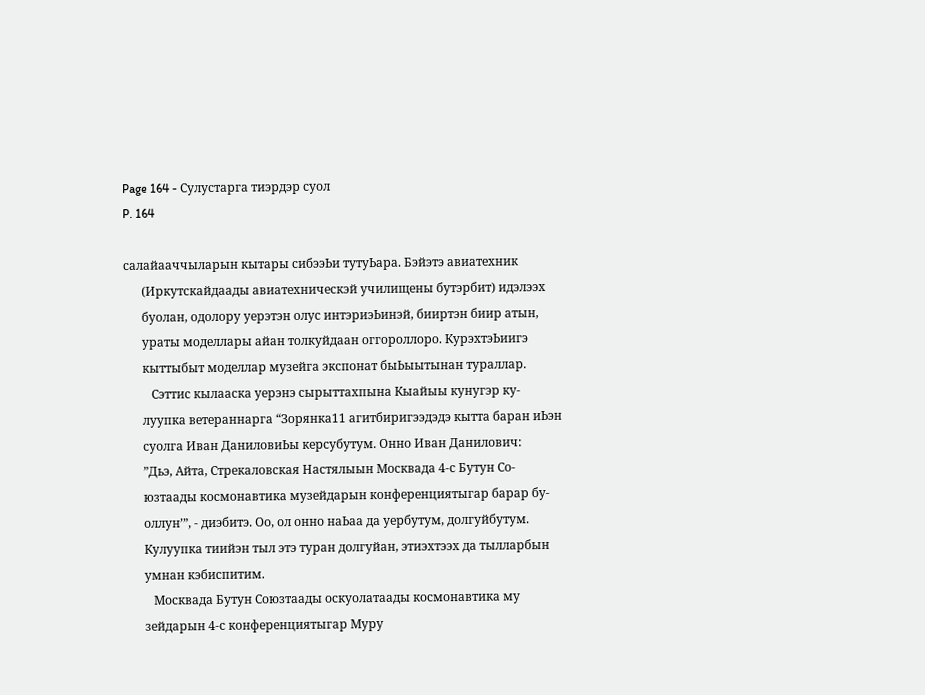Page 164 - Сулустарга тиэрдэр суол
P. 164

салайааччыларын кытары сибээЬи тутуЬара. Бэйэтэ авиатехник
      (Иркутскайдаады авиатехническэй училищены бутэрбит) идэлээх
      буолан, одолору уерэтэн олус интэриэЬинэй, бииртэн биир атын,
      ураты моделлары айан толкуйдаан оггороллоро. КурэхтэЬиигэ
      кыттыбыт моделлар музейга экспонат быЬыытынан тураллар.
         Сэттис кылааска уерэнэ сырыттахпына Кыайыы кунугэр ку-
      луупка ветераннарга “Зорянка11 агитбиригээдэдэ кытта баран иЬэн
      суолга Иван ДаниловиЬы керсубутум. Онно Иван Данилович:
      ”Дьэ, Айта, Стрекаловская Настялыын Москвада 4-с Бутун Со-
      юзтаады космонавтика музейдарын конференциятыгар барар бу-
      оллун’”, - диэбитэ. Оо, ол онно наЬаа да уербутум, долгуйбутум.
      Кулуупка тиийэн тыл этэ туран долгуйан, этиэхтээх да тылларбын
      умнан кэбиспитим.
         Москвада Бутун Союзтаады оскуолатаады космонавтика му
      зейдарын 4-с конференциятыгар Муру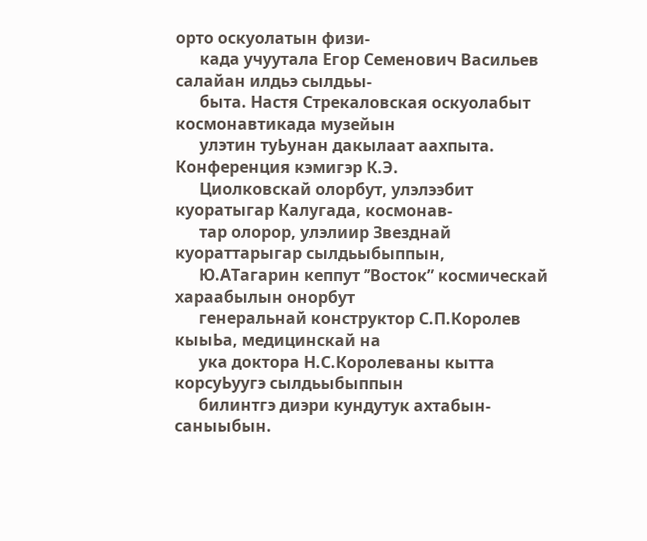орто оскуолатын физи-
      када учуутала Егор Семенович Васильев салайан илдьэ сылдьы-
      быта. Настя Стрекаловская оскуолабыт космонавтикада музейын
      улэтин туЬунан дакылаат аахпыта. Конференция кэмигэр К.Э.
      Циолковскай олорбут, улэлээбит куоратыгар Калугада, космонав-
      тар олорор, улэлиир Звезднай куораттарыгар сылдьыбыппын,
      Ю.АТагарин кеппут ’’Восток” космическай хараабылын онорбут
      генеральнай конструктор С.П.Королев кыыЬа, медицинскай на
      ука доктора Н.С.Королеваны кытта корсуЬуугэ сылдьыбыппын
      билинтгэ диэри кундутук ахтабын-саныыбын.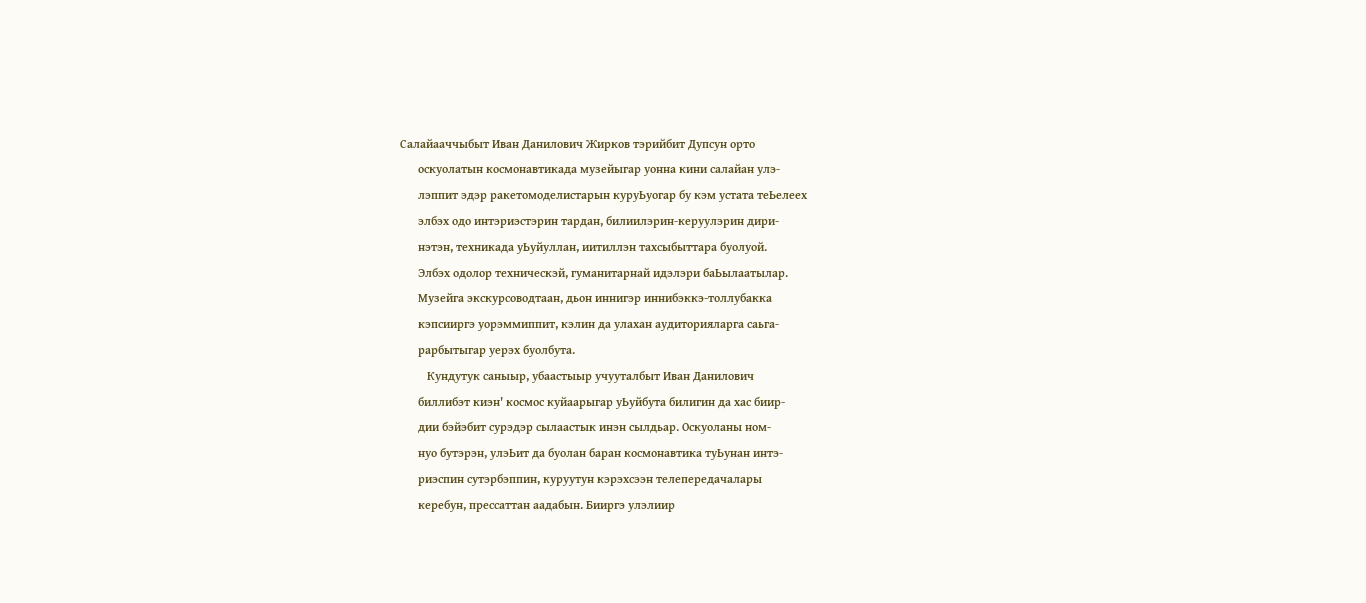Салайааччыбыт Иван Данилович Жирков тэрийбит Дупсун орто
      оскуолатын космонавтикада музейыгар уонна кини салайан улэ-
      лэппит эдэр ракетомоделистарын куруЬуогар бу кэм устата теЬелеех
      элбэх одо интэриэстэрин тардан, билиилэрин-керуулэрин дири-
      нэтэн, техникада уЬуйуллан, иитиллэн тахсыбыттара буолуой.
      Элбэх одолор техническэй, гуманитарнай идэлэри баЬылаатылар.
      Музейга экскурсоводтаан, дьон иннигэр иннибэккэ-толлубакка
      кэпсииргэ уорэммиппит, кэлин да улахан аудиторияларга саьга-
      рарбытыгар уерэх буолбута.
         Кундутук саныыр, убаастыыр учууталбыт Иван Данилович
      биллибэт киэн' космос куйаарыгар уЬуйбута билигин да хас биир-
      дии бэйэбит сурэдэр сылаастык инэн сылдьар. Оскуоланы ном-
      нуо бутэрэн, улэЬит да буолан баран космонавтика туЬунан интэ-
      риэспин сутэрбэппин, куруутун кэрэхсээн телепередачалары
      керебун, прессаттан аадабын. Бииргэ улэлиир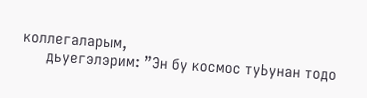коллегаларым,
      дьуегэлэрим: ”Эн бу космос туЬунан тодо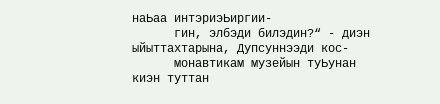наЬаа интэриэЬиргии-
      гин, элбэди билэдин?“ - диэн ыйыттахтарына, Дупсуннээди кос-
      монавтикам музейын туЬунан киэн туттан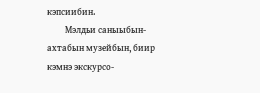кэпсиибин.
         Мэлдьи саныыбын-ахтабын музейбын, биир кэмнэ экскурсо-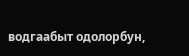водгаабыт одолорбун,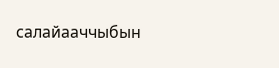салайааччыбын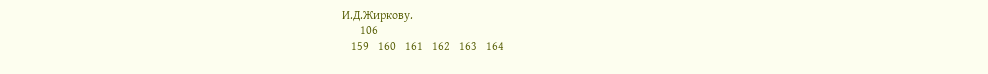И.Д.Жиркову.
      106
   159   160   161   162   163   164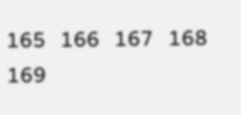165   166   167   168   169